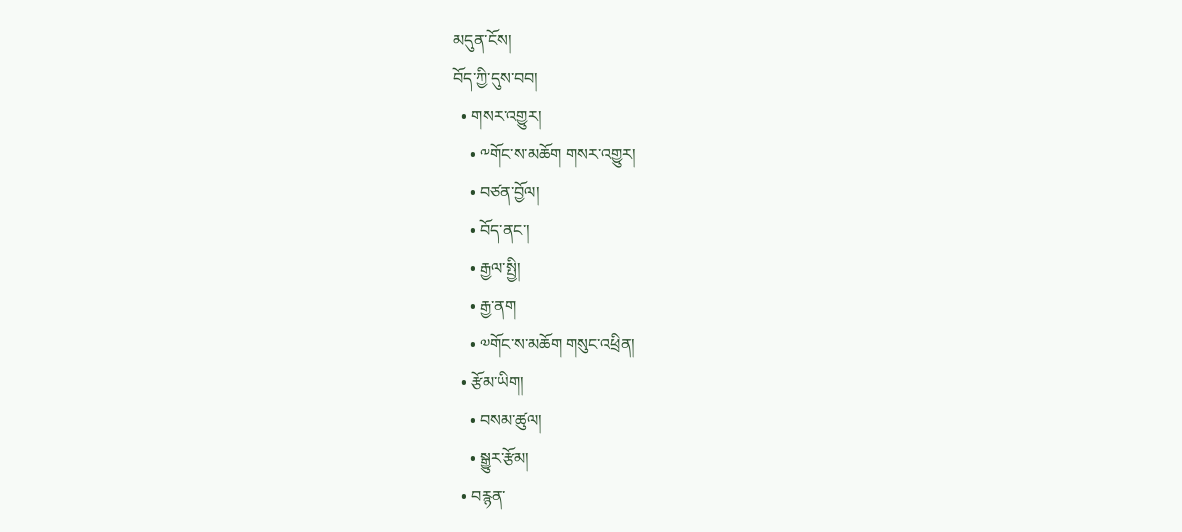མདུན་ངོས།
བོད་ཀྱི་དུས་བབ།
  • གསར་འགྱུར།
    • ༸གོང་ས་མཆོག གསར་འགྱུར།
    • བཙན་བྱོལ།
    • བོད་ནང་།
    • རྒྱལ་སྤྱི།
    • རྒྱ་ནག
    • ༧གོང་ས་མཆོག གསུང་འཕྲིན།
  • རྩོམ་ཡིག།
    • བསམ་ཚུལ།
    • སྒྱུར་རྩོམ།
  • བརྙན་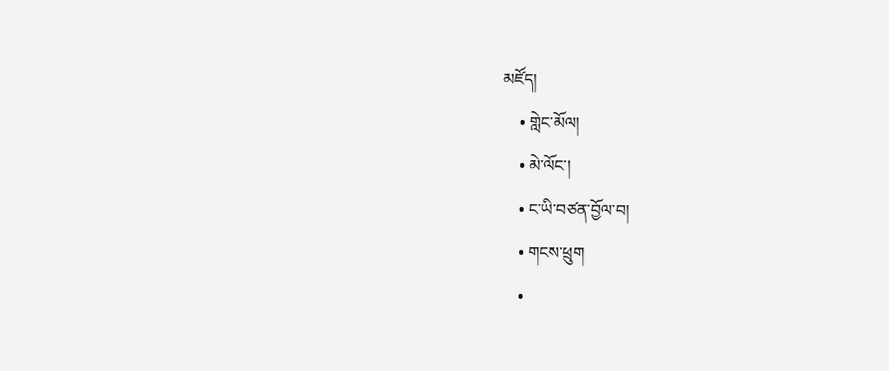མཛོད།
    • གླེང་མོལ།
    • མེ་ལོང་།
    • ང་ཡི་བཙན་བྱོལ་བ།
    • གངས་ཕྲུག
    •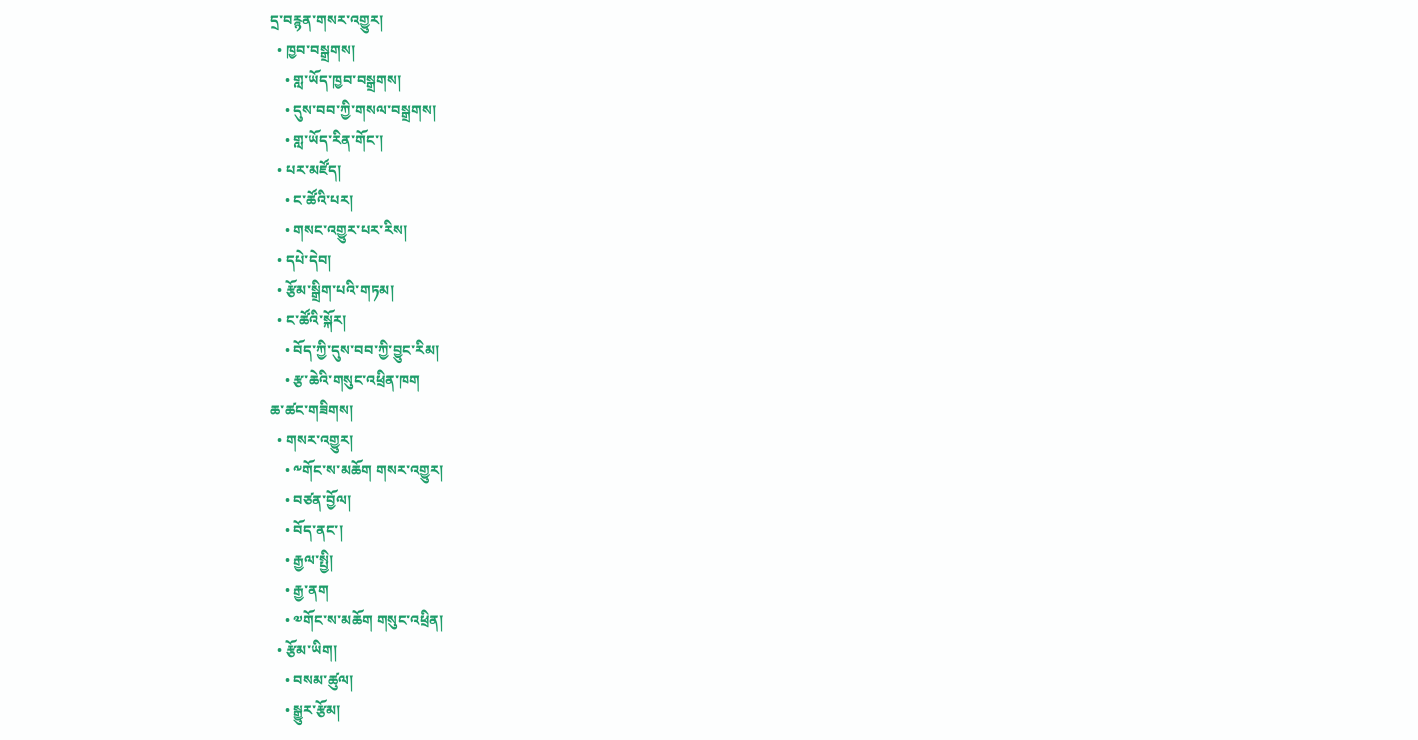དྲ་བརྙན་གསར་འགྱུར།
  • ཁྱབ་བསྒྲགས།
    • གླ་ཡོད་ཁྱབ་བསྒྲགས།
    • དུས་བབ་ཀྱི་གསལ་བསྒྲགས།
    • གླ་ཡོད་རིན་གོང་།
  • པར་མཛོད།
    • ང་ཚོའི་པར།
    • གསང་འགྱུར་པར་རིས།
  • དཔེ་དེབ།
  • རྩོམ་སྒྲིག་པའི་གཏམ།
  • ང་ཚོའི་སྐོར།
    • བོད་ཀྱི་དུས་བབ་ཀྱི་བྱུང་རིམ།
    • རྩ་ཆེའི་གསུང་འཕྲིན་ཁག
ཆ་ཚང་གཟིགས།
  • གསར་འགྱུར།
    • ༸གོང་ས་མཆོག གསར་འགྱུར།
    • བཙན་བྱོལ།
    • བོད་ནང་།
    • རྒྱལ་སྤྱི།
    • རྒྱ་ནག
    • ༧གོང་ས་མཆོག གསུང་འཕྲིན།
  • རྩོམ་ཡིག།
    • བསམ་ཚུལ།
    • སྒྱུར་རྩོམ།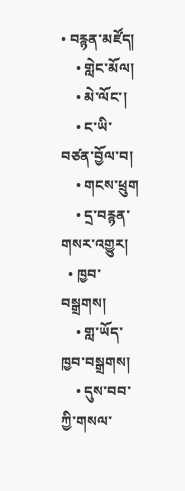• བརྙན་མཛོད།
    • གླེང་མོལ།
    • མེ་ལོང་།
    • ང་ཡི་བཙན་བྱོལ་བ།
    • གངས་ཕྲུག
    • དྲ་བརྙན་གསར་འགྱུར།
  • ཁྱབ་བསྒྲགས།
    • གླ་ཡོད་ཁྱབ་བསྒྲགས།
    • དུས་བབ་ཀྱི་གསལ་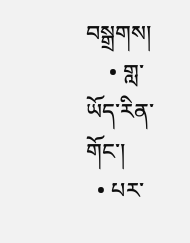བསྒྲགས།
    • གླ་ཡོད་རིན་གོང་།
  • པར་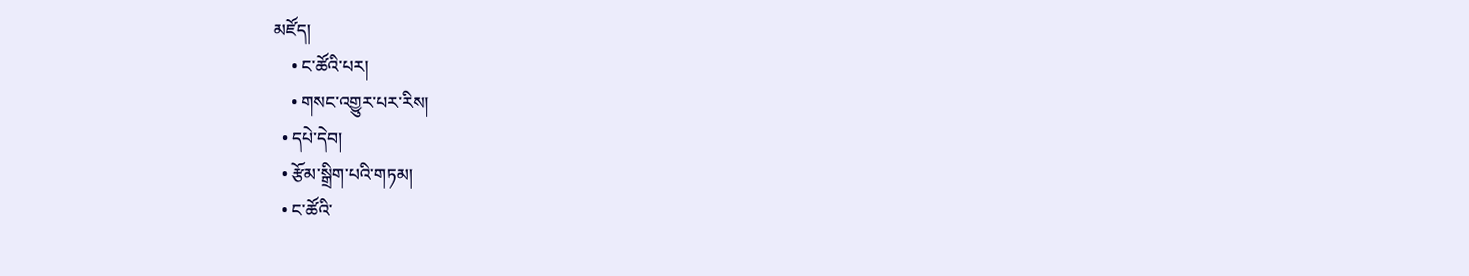མཛོད།
    • ང་ཚོའི་པར།
    • གསང་འགྱུར་པར་རིས།
  • དཔེ་དེབ།
  • རྩོམ་སྒྲིག་པའི་གཏམ།
  • ང་ཚོའི་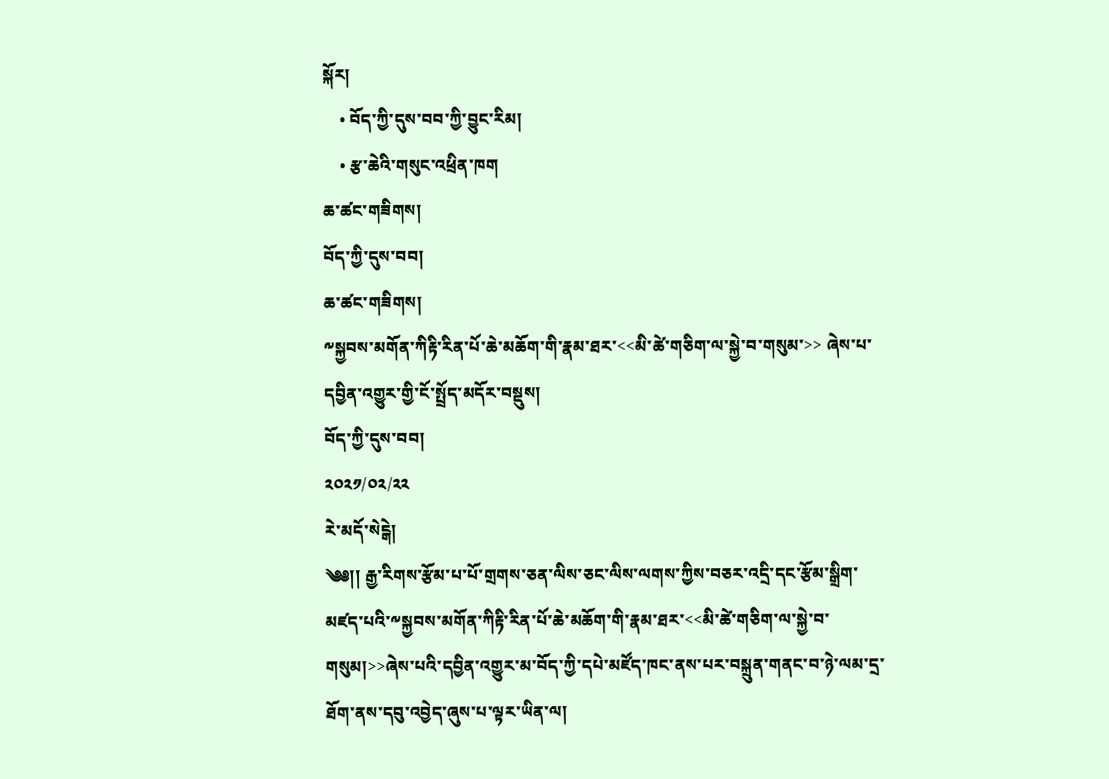སྐོར།
    • བོད་ཀྱི་དུས་བབ་ཀྱི་བྱུང་རིམ།
    • རྩ་ཆེའི་གསུང་འཕྲིན་ཁག
ཆ་ཚང་གཟིགས།
བོད་ཀྱི་དུས་བབ།
ཆ་ཚང་གཟིགས།
༸སྐྱབས་མགོན་ཀིརྟི་རིན་པོ་ཆེ་མཆོག་གི་རྣམ་ཐར་<<མི་ཚེ་གཅིག་ལ་སྐྱེ་བ་གསུམ་>> ཞེས་པ་དབྱིན་འགྱུར་གྱི་ངོ་སྤྲོད་མདོར་བསྡུས།
བོད་ཀྱི་དུས་བབ།
༢༠༢༡/༠༢/༢༢
རེ་མདོ་སེངྒེ།
༄༅།། རྒྱ་རིགས་རྩོམ་པ་པོ་གྲགས་ཅན་ལིས་ཅང་ལིས་ལགས་ཀྱིས་བཅར་འདྲི་དང་རྩོམ་སྒྲིག་མཛད་པའི་༸སྐྱབས་མགོན་ཀིརྟི་རིན་པོ་ཆེ་མཆོག་གི་རྣམ་ཐར་<<མི་ཚེ་གཅིག་ལ་སྐྱེ་བ་གསུམ།>>ཞེས་པའི་དབྱིན་འགྱུར་མ་བོད་ཀྱི་དཔེ་མཛོད་ཁང་ནས་པར་བསྐྲུན་གནང་བ་ཉེ་ལམ་དྲ་ཐོག་ནས་དབུ་འབྱེད་ཞུས་པ་ལྟར་ཡིན་ལ།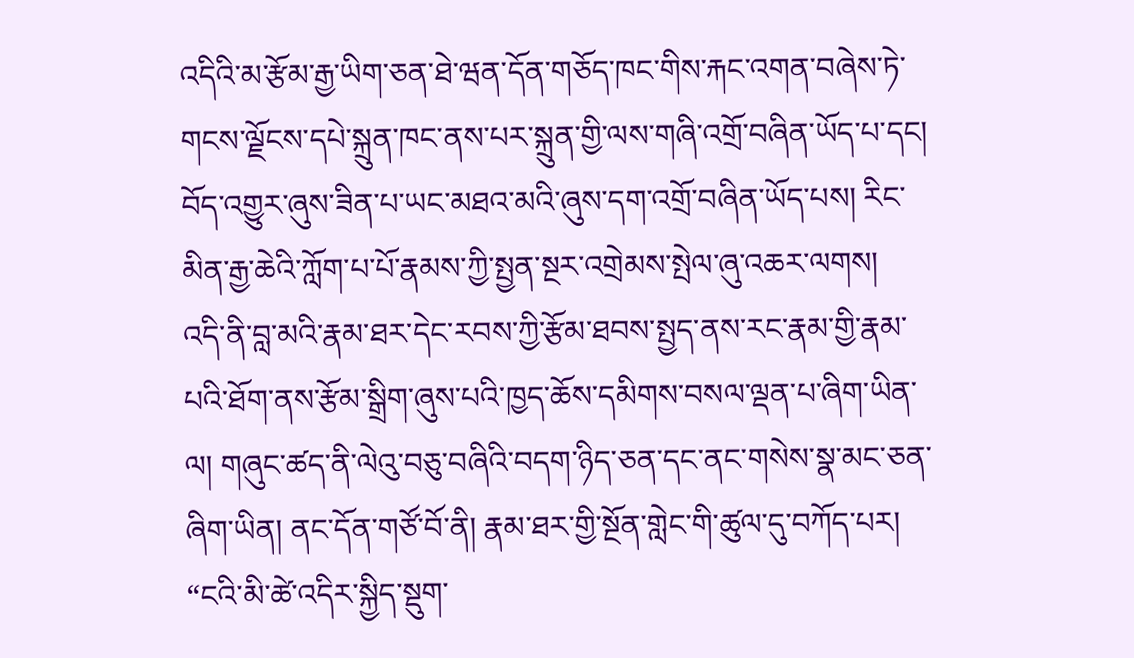འདིའི་མ་རྩོམ་རྒྱ་ཡིག་ཅན་ཐེ་ཝན་དོན་གཅོད་ཁང་གིས་རྐང་འགན་བཞེས་ཏེ་གངས་ལྗོངས་དཔེ་སྐྲུན་ཁང་ནས་པར་སྐྲུན་གྱི་ལས་གཞི་འགྲོ་བཞིན་ཡོད་པ་དང། བོད་འགྱུར་ཞུས་ཟིན་པ་ཡང་མཐའ་མའི་ཞུས་དག་འགྲོ་བཞིན་ཡོད་པས། རིང་མིན་རྒྱ་ཆེའི་ཀློག་པ་པོ་རྣམས་ཀྱི་སྤྱན་སྔར་འགྲེམས་སྤེལ་ཞུ་འཆར་ལགས།
འདི་ནི་བླ་མའི་རྣམ་ཐར་དེང་རབས་ཀྱི་རྩོམ་ཐབས་སྤྱད་ནས་རང་རྣམ་གྱི་རྣམ་པའི་ཐོག་ནས་རྩོམ་སྒྲིག་ཞུས་པའི་ཁྱད་ཆོས་དམིགས་བསལ་ལྡན་པ་ཞིག་ཡིན་ལ། གཞུང་ཚད་ནི་ལེའུ་བཅུ་བཞིའི་བདག་ཉིད་ཅན་དང་ནང་གསེས་སྣ་མང་ཅན་ཞིག་ཡིན། ནང་དོན་གཙོ་བོ་ནི། རྣམ་ཐར་གྱི་སྔོན་གླེང་གི་ཚུལ་དུ་བཀོད་པར། “ངའི་མི་ཚེ་འདིར་སྐྱིད་སྡུག་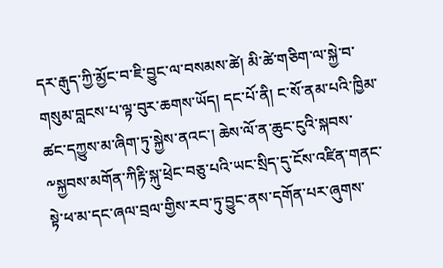དར་རྒུད་ཀྱི་མྱོང་བ་ཇི་བྱུང་ལ་བསམས་ཚེ། མི་ཚེ་གཅིག་ལ་སྐྱེ་བ་གསུམ་བླངས་པ་ལྟ་བུར་ཆགས་ཡོད། དང་པོ་ནི། ང་སོ་ནམ་པའི་ཁྱིམ་ཚང་དཀྱུས་མ་ཞིག་ཏུ་སྐྱེས་ནའང་། ཆེས་ལོ་ན་ཆུང་ངུའི་སྐབས་༸སྐྱབས་མགོན་ཀིརྟི་སྐུ་ཕྲེང་བཅུ་པའི་ཡང་སྲིད་དུ་ངོས་འཛིན་གནང་སྟེ་ཕ་མ་དང་ཞལ་བྲལ་གྱིས་རབ་ཏུ་བྱུང་ནས་དགོན་པར་ཞུགས་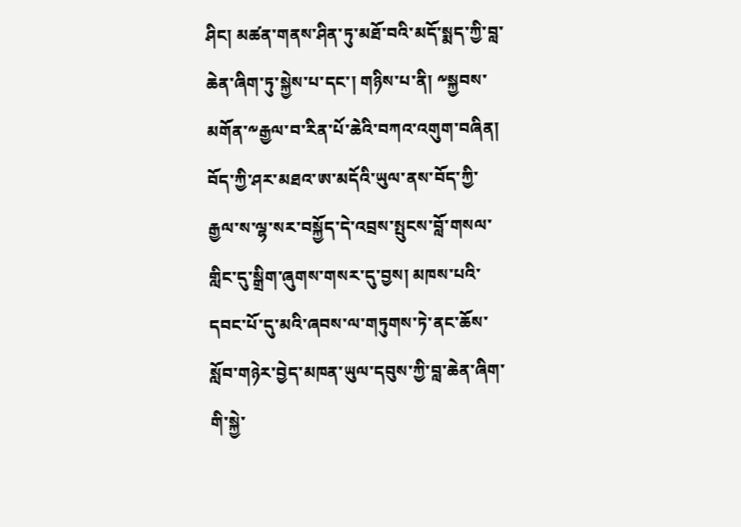ཤིང། མཚན་གནས་ཤིན་ཏུ་མཐོ་བའི་མདོ་སྨད་ཀྱི་བླ་ཆེན་ཞིག་ཏུ་སྐྱེས་པ་དང་། གཉིས་པ་ནི། ༸སྐྱབས་མགོན་༸རྒྱལ་བ་རིན་པོ་ཆེའི་བཀའ་འགུག་བཞིན། བོད་ཀྱི་ཤར་མཐའ་ཨ་མདོའི་ཡུལ་ནས་བོད་ཀྱི་རྒྱལ་ས་ལྷ་སར་བསྐྱོད་དེ་འབྲས་སྤུངས་བློ་གསལ་གླིང་དུ་སྒྲིག་ཞུགས་གསར་དུ་བྱས། མཁས་པའི་དབང་པོ་དུ་མའི་ཞབས་ལ་གཏུགས་ཏེ་ནང་ཆོས་སློབ་གཉེར་བྱེད་མཁན་ཡུལ་དབུས་ཀྱི་བླ་ཆེན་ཞིག་གི་སྐྱེ་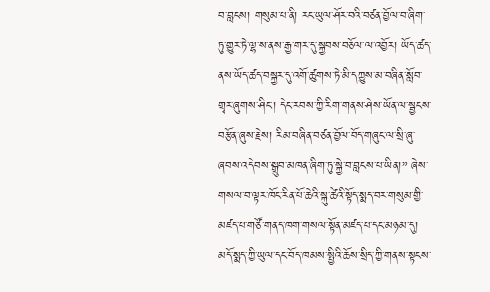བ་བླངས། གསུམ་པ་ནི། རང་ཡུལ་ཤོར་བའི་བཙན་བྱོལ་བ་ཞིག་ཏུ་གྱུར་ཏེ་ལྷ་ས་ནས་རྒྱ་གར་དུ་སྐྱབས་བཅོལ་ལ་འབྱོར། ཡོད་ཚད་ནས་ཡོད་ཚད་བསྐྱར་དུ་འགོ་ཚུགས་ཏེ་མི་དཀྱུས་མ་བཞིན་སློབ་གྲྭར་ཞུགས་ཤིང་། དེང་རབས་ཀྱི་རིག་གནས་ཤེས་ཡོན་ལ་སྦྱངས་བརྩོན་ཞུས་རྗེས། རིམ་བཞིན་བཙན་བྱོལ་བོད་གཞུང་ལ་སྲི་ཞུ་ཞབས་འདེབས་སྒྲུབ་མཁན་ཞིག་ཏུ་སྐྱེ་བ་བླངས་པ་ཡིན།” ཞེས་གསལ་བ་ལྟར་ཁོང་རིན་པོ་ཆེའི་སྐུ་ཚེའི་སྟོད་སྨད་བར་གསུམ་གྱི་མཛད་པ་གཙོ་གནད་ཁག་གསལ་སྟོན་མཛད་པ་དང་མཉམ་དུ། མདོ་སྨད་ཀྱི་ཡུལ་དང་བོད་ཁམས་སྤྱིའི་ཆོས་སྲིད་ཀྱི་གནས་སྟངས་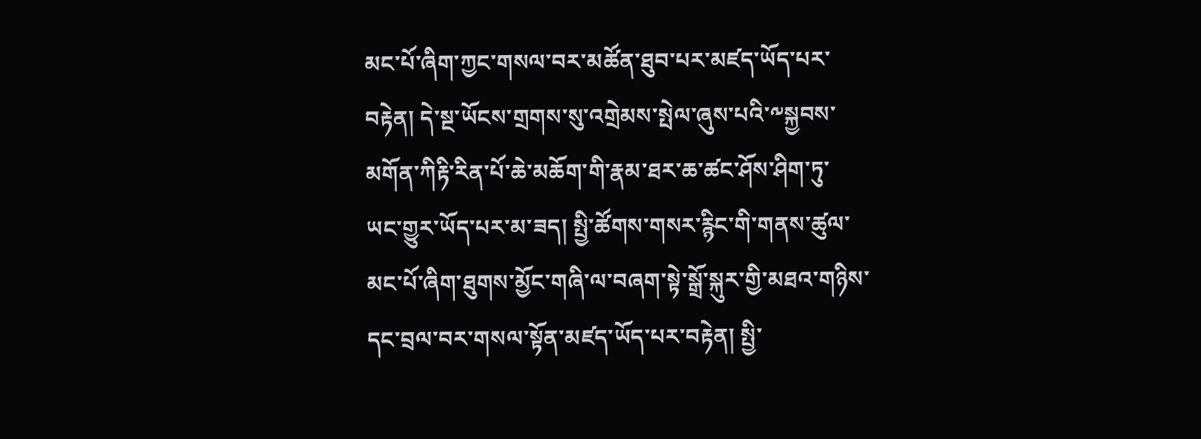མང་པོ་ཞིག་ཀྱང་གསལ་བར་མཚོན་ཐུབ་པར་མཛད་ཡོད་པར་བརྟེན། དེ་སྔ་ཡོངས་གྲགས་སུ་འགྲེམས་སྤེལ་ཞུས་པའི་༸སྐྱབས་མགོན་ཀིརྟི་རིན་པོ་ཆེ་མཆོག་གི་རྣམ་ཐར་ཆ་ཚང་ཤོས་ཤིག་ཏུ་ཡང་གྱུར་ཡོད་པར་མ་ཟད། སྤྱི་ཚོགས་གསར་རྙིང་གི་གནས་ཚུལ་མང་པོ་ཞིག་ཐུགས་མྱོང་གཞི་ལ་བཞག་སྟེ་སྒྲོ་སྐུར་གྱི་མཐའ་གཉིས་དང་བྲལ་བར་གསལ་སྟོན་མཛད་ཡོད་པར་བརྟེན། སྤྱི་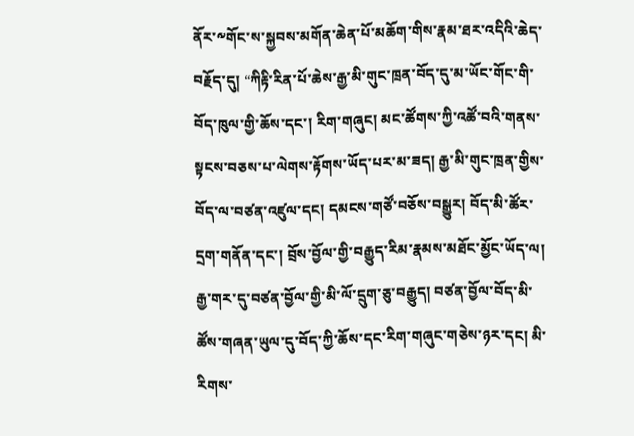ནོར་༸གོང་ས་སྐྱབས་མགོན་ཆེན་པོ་མཆོག་གིས་རྣམ་ཐར་འདིའི་ཆེད་བརྗོད་དུ། “ཀིརྟི་རིན་པོ་ཆེས་རྒྱ་མི་གུང་ཁྲན་བོད་དུ་མ་ཡོང་གོང་གི་བོད་ཁུལ་གྱི་ཆོས་དང་། རིག་གཞུང། མང་ཚོགས་ཀྱི་འཚོ་བའི་གནས་སྟངས་བཅས་པ་ལེགས་རྟོགས་ཡོད་པར་མ་ཟད། རྒྱ་མི་གུང་ཁྲན་གྱིས་བོད་ལ་བཙན་འཛུལ་དང། དམངས་གཙོ་བཅོས་བསྒྱུར། བོད་མི་ཚོར་དྲག་གནོན་དང་། བྲོས་བྱོལ་གྱི་བརྒྱུད་རིམ་རྣམས་མཐོང་མྱོང་ཡོད་ལ། རྒྱ་གར་དུ་བཙན་བྱོལ་གྱི་མི་ལོ་དྲུག་ཅུ་བརྒྱུད། བཙན་བྱོལ་བོད་མི་ཚོས་གཞན་ཡུལ་དུ་བོད་ཀྱི་ཆོས་དང་རིག་གཞུང་གཅེས་ཉར་དང། མི་རིགས་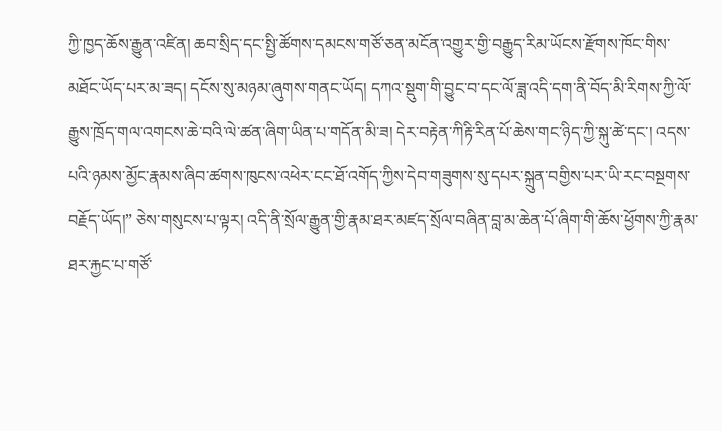ཀྱི་ཁྱད་ཆོས་རྒྱུན་འཛིན། ཆབ་སྲིད་དང་སྤྱི་ཚོགས་དམངས་གཙོ་ཅན་མངོན་འགྱུར་གྱི་བརྒྱུད་རིམ་ཡོངས་རྫོགས་ཁོང་གིས་མཐོང་ཡོད་པར་མ་ཟད། དངོས་སུ་མཉམ་ཞུགས་གནང་ཡོད། དཀའ་སྡུག་གི་བྱུང་བ་དང་ལོ་ཟླ་འདི་དག་ནི་བོད་མི་རིགས་ཀྱི་ལོ་རྒྱུས་ཁྲོད་གལ་འགངས་ཆེ་བའི་ལེ་ཚན་ཞིག་ཡིན་པ་གདོན་མི་ཟ། དེར་བརྟེན་ཀིརྟི་རིན་པོ་ཆེས་གང་ཉིད་ཀྱི་སྐུ་ཚེ་དང་། འདས་པའི་ཉམས་མྱོང་རྣམས་ཞིབ་ཚགས་ཁུངས་འཕེར་ངང་ཐོ་འགོད་ཀྱིས་དེབ་གཟུགས་སུ་དཔར་སྐྲུན་བགྱིས་པར་ཡི་རང་བསྔགས་བརྗོད་ཡོད།” ཅེས་གསུངས་པ་ལྟར། འདི་ནི་སྲོལ་རྒྱུན་གྱི་རྣམ་ཐར་མཛད་སྲོལ་བཞིན་བླ་མ་ཆེན་པོ་ཞིག་གི་ཆོས་ཕྱོགས་ཀྱི་རྣམ་ཐར་རྐྱང་པ་གཙོ་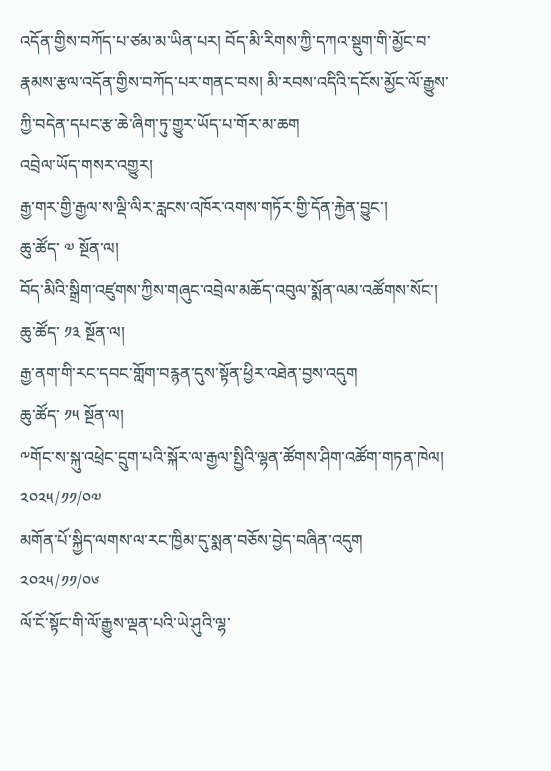འདོན་གྱིས་བཀོད་པ་ཙམ་མ་ཡིན་པར། བོད་མི་རིགས་ཀྱི་དཀའ་སྡུག་གི་མྱོང་བ་རྣམས་རྩལ་འདོན་གྱིས་བཀོད་པར་གནང་བས། མི་རབས་འདིའི་དངོས་མྱོང་ལོ་རྒྱུས་ཀྱི་བདེན་དཔང་རྩ་ཆེ་ཞིག་ཏུ་གྱུར་ཡོད་པ་གོར་མ་ཆག
འབྲེལ་ཡོད་གསར་འགྱུར།
རྒྱ་གར་གྱི་རྒྱལ་ས་ལྡི་ལིར་རླངས་འཁོར་འགས་གཏོར་གྱི་དོན་རྐྱེན་བྱུང་།
ཆུ་ཚོད་ ༧ སྔོན་ལ།
བོད་མིའི་སྒྲིག་འཛུགས་ཀྱིས་གཞུང་འབྲེལ་མཆོད་འབུལ་སྨོན་ལམ་འཚོགས་སོང་།
ཆུ་ཚོད་ ༡༣ སྔོན་ལ།
རྒྱ་ནག་གི་རང་དབང་གློག་བརྙན་དུས་སྟོན་ཕྱིར་འཐེན་བྱས་འདུག
ཆུ་ཚོད་ ༡༥ སྔོན་ལ།
༸གོང་ས་སྐུ་འཕྲེང་དྲུག་པའི་སྐོར་ལ་རྒྱལ་སྤྱིའི་ལྷན་ཚོགས་ཤིག་འཚོག་གཏན་ཁེལ།
༢༠༢༥/༡༡/༠༧
མགོན་པོ་སྐྱིད་ལགས་ལ་རང་ཁྱིམ་དུ་སྨན་བཅོས་བྱེད་བཞིན་འདུག
༢༠༢༥/༡༡/༠༦
ལོ་ངོ་སྟོང་གི་ལོ་རྒྱུས་ལྡན་པའི་ཡེ་ཤུའི་ལྷ་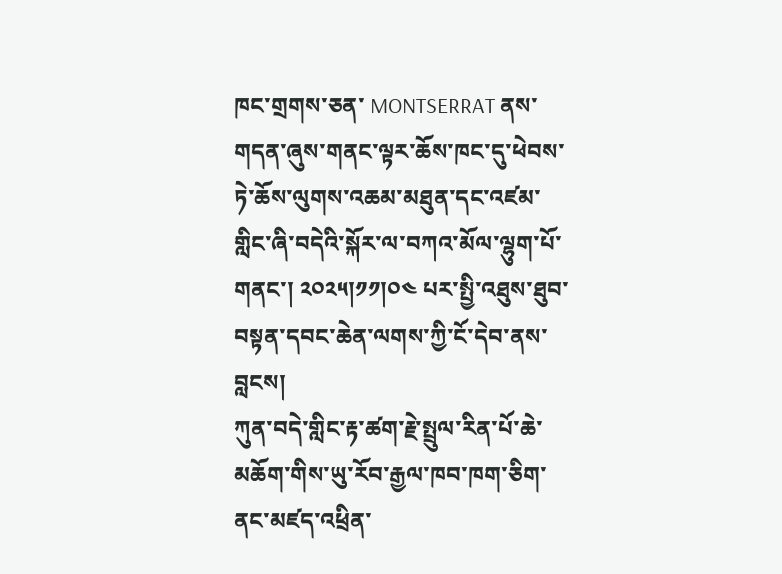ཁང་གྲགས་ཅན་ MONTSERRAT ནས་གདན་ཞུས་གནང་ལྟར་ཆོས་ཁང་དུ་ཕེབས་ཏེ་ཆོས་ལུགས་འཆམ་མཐུན་དང་འཛམ་གླིང་ཞི་བདེའི་སྐོར་ལ་བཀའ་མོལ་ལྷུག་པོ་གནང་། ༢༠༢༥།༡༡།༠༤ པར་སྤྱི་འཐུས་ཐུབ་བསྟན་དབང་ཆེན་ལགས་ཀྱི་ངོ་དེབ་ནས་བླངས།
ཀུན་བདེ་གླིང་རྟ་ཚག་རྗེ་སྤྲུལ་རིན་པོ་ཆེ་མཆོག་གིས་ཡུ་རོབ་རྒྱལ་ཁབ་ཁག་ཅིག་ནང་མཛད་འཕྲིན་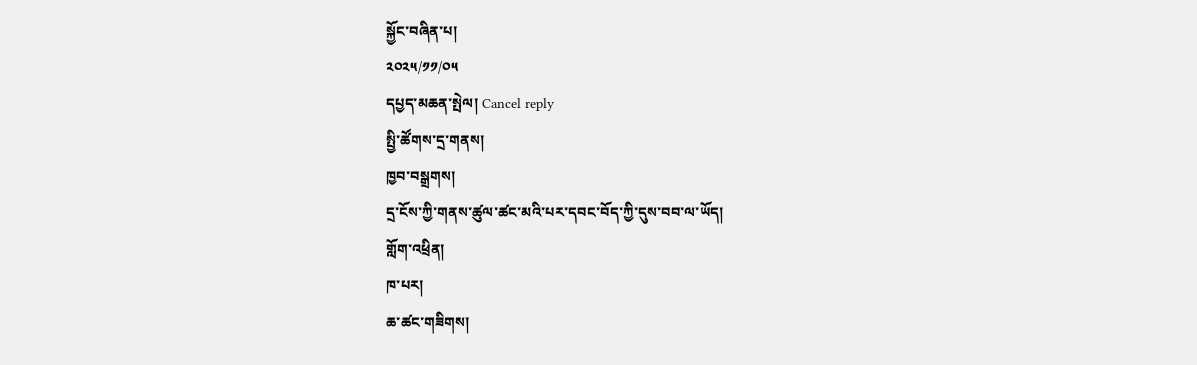སྐྱོང་བཞིན་པ།
༢༠༢༥/༡༡/༠༥
དཔྱད་མཆན་སྤེལ། Cancel reply
སྤྱི་ཚོགས་དྲ་གནས།
ཁྱབ་བསྒྲགས།
དྲ་ངོས་ཀྱི་གནས་ཚུལ་ཚང་མའི་པར་དབང་བོད་ཀྱི་དུས་བབ་ལ་ཡོད།
གློག་འཕྲིན།
ཁ་པར།
ཆ་ཚང་གཟིགས།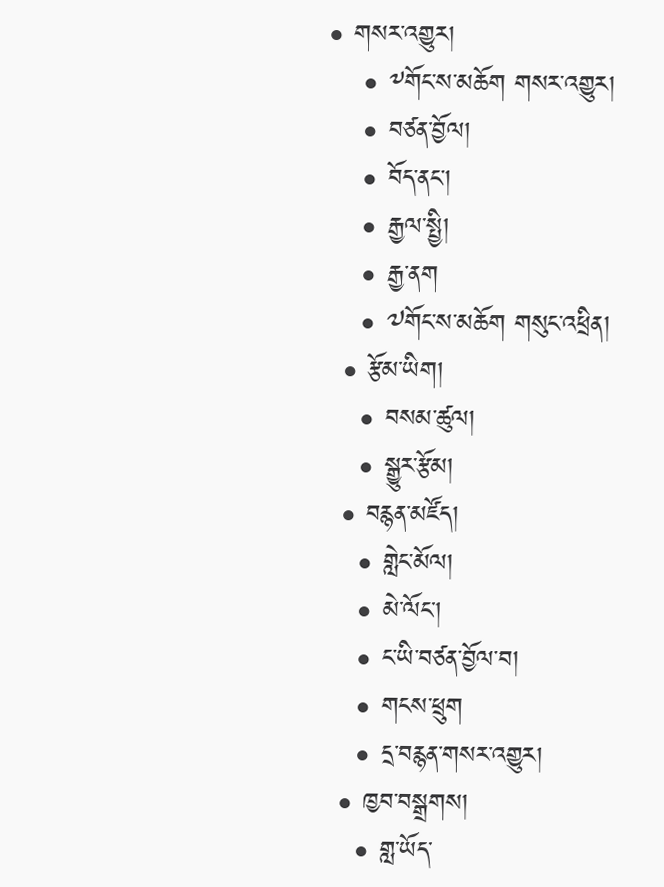• གསར་འགྱུར།
    • ༸གོང་ས་མཆོག གསར་འགྱུར།
    • བཙན་བྱོལ།
    • བོད་ནང་།
    • རྒྱལ་སྤྱི།
    • རྒྱ་ནག
    • ༧གོང་ས་མཆོག གསུང་འཕྲིན།
  • རྩོམ་ཡིག།
    • བསམ་ཚུལ།
    • སྒྱུར་རྩོམ།
  • བརྙན་མཛོད།
    • གླེང་མོལ།
    • མེ་ལོང་།
    • ང་ཡི་བཙན་བྱོལ་བ།
    • གངས་ཕྲུག
    • དྲ་བརྙན་གསར་འགྱུར།
  • ཁྱབ་བསྒྲགས།
    • གླ་ཡོད་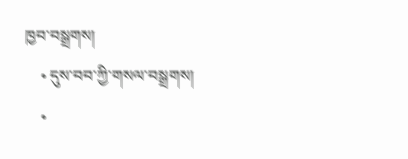ཁྱབ་བསྒྲགས།
    • དུས་བབ་ཀྱི་གསལ་བསྒྲགས།
    •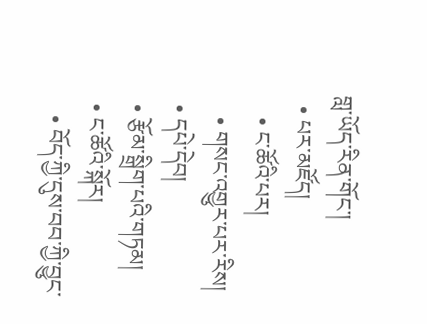གླ་ཡོད་རིན་གོང་།
  • པར་མཛོད།
    • ང་ཚོའི་པར།
    • གསང་འགྱུར་པར་རིས།
  • དཔེ་དེབ།
  • རྩོམ་སྒྲིག་པའི་གཏམ།
  • ང་ཚོའི་སྐོར།
    • བོད་ཀྱི་དུས་བབ་ཀྱི་བྱུང་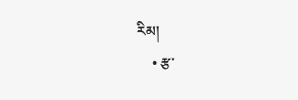རིམ།
    • རྩ་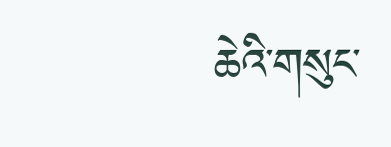ཆེའི་གསུང་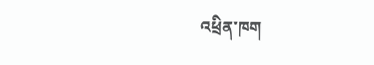འཕྲིན་ཁག